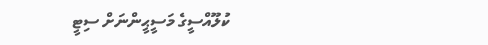ކުލޫއްސީގެ މަސީޙީންނަށް ސިޓީ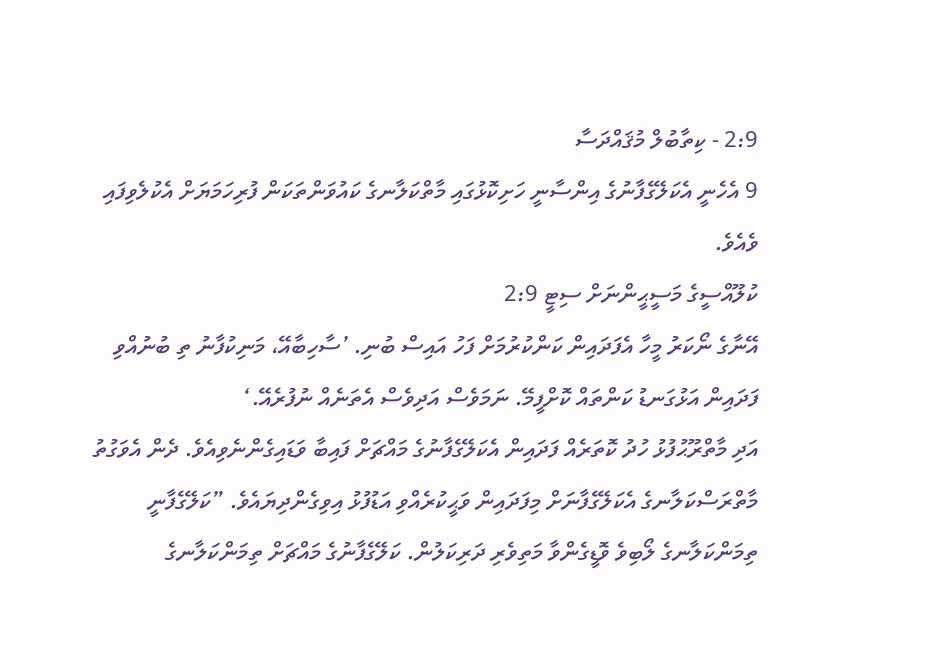2:9 - ކިތާބުލް މުޤައްދަސާ
9 އެހެނީ އެކަލޭގެފާނުގެ އިންސާނީ ހަށިކޮޅުގައި މާތްކަލާނގެ ކައުވަންތަކަން ފުރިހަމަޔަށް އެކުލެވިފައި ވެއެވެ.
ކުލޫއްސީގެ މަސީޙީންނަށް ސިޓީ 2:9
އޭނާގެ ނޯކަރު މީހާ އެފަދައިން ކަންކުރުމަށް ފަހު އައިސް ބުނި. ’ސާހިބާއޭ، މަނިކުފާނު ތި ބުނުއްވި ފަދައިން އަޅުގަނޑު ކަންތައް ކޮށްފީމޭ. ނަމަވެސް އަދިވެސް އެތަނެއް ނުފުރެއޭ.‘
އަދި މާތްރޫޙުފުޅު ހުދު ކޮތަރެއް ފަދައިން އެކަލޭގެފާނުގެ މައްޗަށް ފައިބާ ވަޑައިގެންނެވިއެވެ. ދެން އެވަގުތު މާތްރަސްކަލާނގެ އެކަލޭގެފާނަށް މިފަދައިން ވަޙީކުރެއްވި އަޑުފުޅު އިވިގެންދިޔައެވެ. ”ކަލޭގެފާނީ ތިމަންކަލާނގެ ލޯބިވެ ވޮޑީގެންވާ މަތިވެރި ދަރިކަލުން. ކަލޭގެފާނުގެ މައްޗަށް ތިމަންކަލާނގެ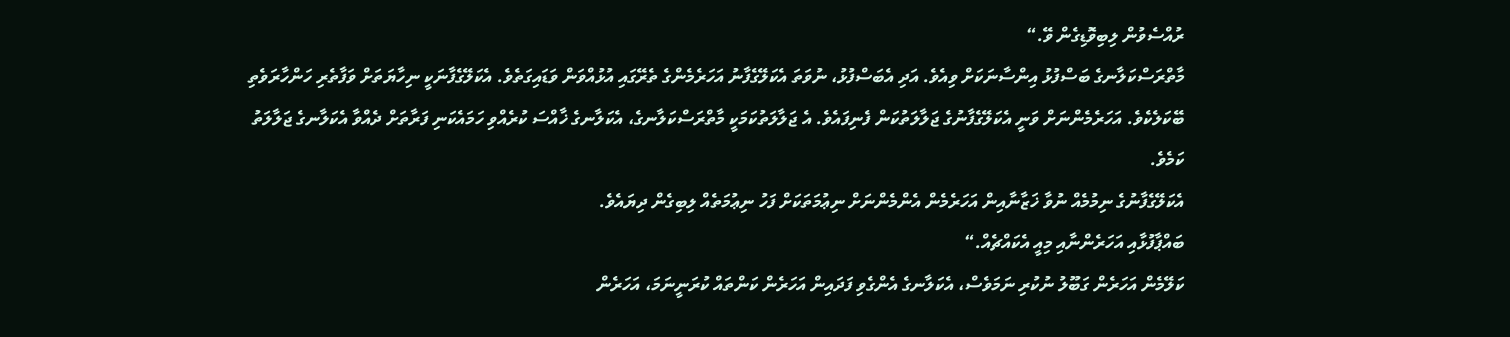ރުއްސެވުން ލިބިވޮޑިގެން ވޭ.“
މާތްރަސްކަލާނގެ ބަސްފުޅު އިންސާނަކަށް ވިއެވެ. އަދި އެބަސްފުޅު، ނުވަތަ އެކަލޭގެފާނު އަހަރެމެންގެ ތެރޭގައި އުޅުއްވަން ވަޑައިގަތެވެ. އެކަލޭގެފާނަކީ ނިހާޔަތަށް ވަފާތެރި ހަންހާރަވެތި ބޭކަލެކެވެ. އަހަރެމެންނަށް ވަނީ އެކަލޭގެފާނުގެ ޖަލާލަތުކަން ފެނިފައެވެ. އެ ޖަލާލަތުކަމަކީ މާތްރަސްކަލާނގެ، އެކަލާނގެ ޚާއްސަ ކުރެއްވި ހަމައެކަނި ފަރާތަށް ދެއްވާ އެކަލާނގެ ޖަލާލަތު ކަމެވެ.
އެކަލޭގެފާނުގެ ނިމުމެއް ނުވާ ޚަޒާނާއިން އަހަރެމެން އެންމެންނަށް ނިޢުމަތަކަށް ފަހު ނިޢުމަތެއް ލިބިގެން ދިޔައެވެ.
ބައްޕާފުޅާއި އަހަރެންނާއި މިއީ އެކައްޗެއް.“
ކަލޭމެން އަހަރެން ގަބޫލު ނުކުރި ނަމަވެސް، އެކަލާނގެ އެންގެވި ފަދައިން އަހަރެން ކަންތައް ކުރަނީނަމަ، އަހަރެން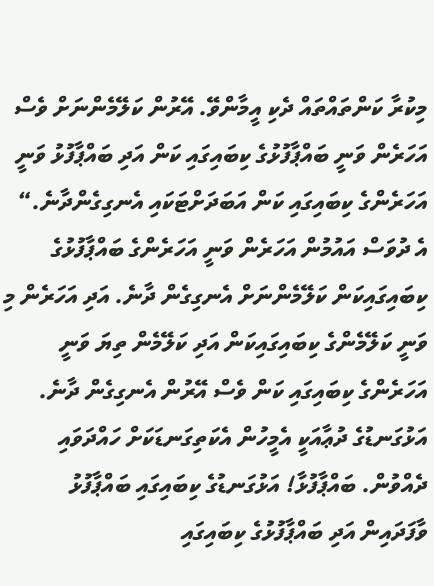މިކުރާ ކަންތައްތައް ދެކި އީމާންވޭ. އޭރުން ކަލޭމެންނަށް ވެސް އަހަރެން ވަނީ ބައްޕާފުޅުގެ ކިބައިގައި ކަން އަދި ބައްޕާފުޅު ވަނީ އަހަރެންގެ ކިބައިގައި ކަން އަބަދަށްޓަކައި އެނގިގެންދާނެ.“
އެ ދުވަސް އައުމުން އަހަރެން ވަނީ އަހަރެންގެ ބައްޕާފުޅުގެ ކިބައިގައިކަން ކަލޭމެންނަށް އެނގިގެން ދާނެ. އަދި އަހަރެން މި ވަނީ ކަލޭމެންގެ ކިބައިގައިކަން އަދި ކަލޭމެން ތިޔަ ވަނީ އަހަރެންގެ ކިބައިގައި ކަން ވެސް އޭރުން އެނގިގެން ދާނެ.
އަޅުގަނޑުގެ ދުޢާއަކީ އެމީހުން އެކަތިގަނޑަކަށް ހައްދަވައި ދެއްވުން. ބައްޕާފުޅާ! އަޅުގަނޑުގެ ކިބައިގައި ބައްޕާފުޅު ވާފަދައިން އަދި ބައްޕާފުޅުގެ ކިބައިގައި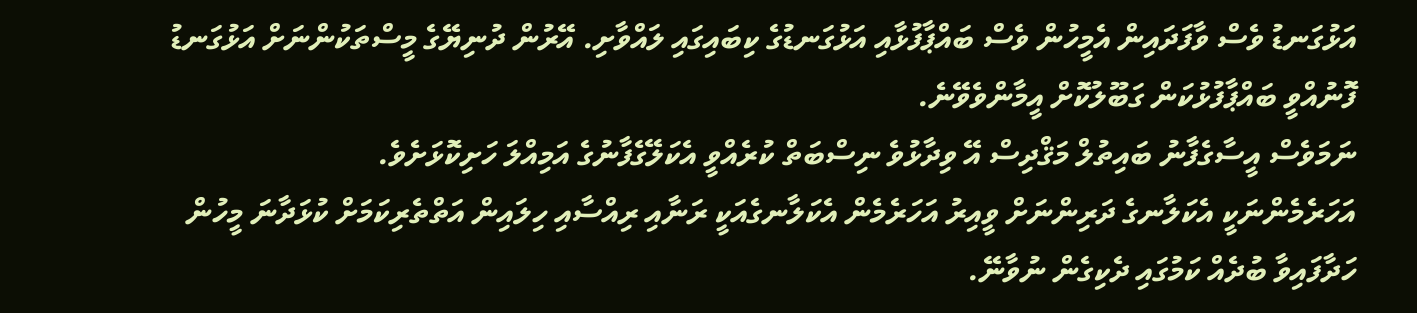އަޅުގަނޑު ވެސް ވާފަދައިން އެމީހުން ވެސް ބައްޕާފުޅާއި އަޅުގަނޑުގެ ކިބައިގައި ލައްވާށި. އޭރުން ދުނިޔޭގެ މީސްތަކުންނަށް އަޅުގަނޑު ފޮނުއްވީ ބައްޕާފުޅުކަން ގަބޫލުކޮށް އީމާންވެވޭނެ.
ނަމަވެސް އީސާގެފާނު ބައިތުލް މަޤްދިސް އޭ ވިދާޅުވެ ނިސްބަތް ކުރެއްވީ އެކަލޭގެފާނުގެ އަމިއްލަ ހަށިކޮޅަށެވެ.
އަހަރެމެންނަކީ އެކަލާނގެ ދަރިންނަށް ވީއިރު އަހަރެމެން އެކަލާނގެއަކީ ރަނާއި ރިއްސާއި ހިލައިން އަތްތެރިކަމަށް ކުޅަދާނަ މީހުން ހަދާފައިވާ ބުދެއް ކަމުގައި ދެކިގެން ނުވާނޭ.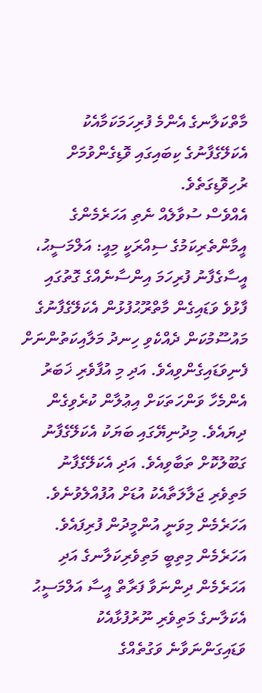މާތްކަލާނގެ އެންމެ ފުރިހަމަކަމާއެކު އެކަލޭގެފާނުގެ ކިބައިގައި ވޮޑިގެންވުމަށް ރުހިވޮޑިގަތެވެ.
އެއްވެސް ސުވާލެއް ނެތި އަހަރެމެންގެ އީމާންތެރިކަމުގެ ސިއްރަކީ މިއީ: އަލްމަސީޙު، އީސާގެފާނު ފުރިހަމަ އިންސާނެއްގެ ގޮތުގައި ފާޅުވެ ވަޑައިގެން މާތްރޫޙުފުޅުން އެކަލޭގެފާނުގެ މައުސޫމުކަން ދެއްކެވި ހިނދު މަލާއިކަތުންނަށް ފެނިވަޑައިގެންވިއެވެ. އަދި މި އުފާވެރި ޚަބަރު އެންމެހާ ވަންހަތަކަށް އިޢުލާން ކުރެވިގެން ދިޔައެވެ. މިދުނިޔޭގައި ބަޔަކު އެކަލޭގެފާނު ގަބޫލުކޮށް ތަބާވިއެވެ. އަދި އެކަލޭގެފާނު މަތިވެރި ޖަލާލަތާއެކު އުޑަށް އުފުއްލެވުނެވެ.
އަހަރެމެން މިވަނީ އުންމީދުން ފުރިފައެވެ. އަހަރެމެން މިތިބީ މަތިވެރިކަލާނގެ އަދި އަހަރެމެން ދިންނަވާ ފަރާތް އީސާ އަލްމަސީޙު އެކަލާނގެ މަތިވެރި ނޫރުފުޅާއެކު ވަޑައިގަންނަވާނެ ވަގުތެއްގެ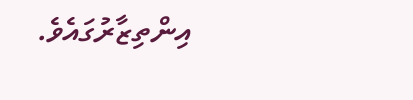އިންތިޒާރުގައެވެ.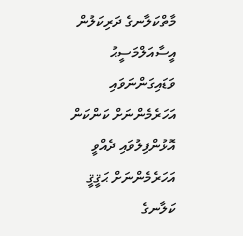މާތްކަލާނގެ ދަރިކަލުން އީސާއަލްމަސީޙު ވަޑައިގަންނަވައި އަހަރެމެންނަށް ކަންކަން އޮޅުންފިލުވައި ދެއްވީ އަހަރެމެންނަށް ޙަޤީޤީ ކަލާނގެ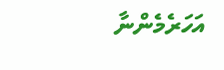އަހަރެމެންނާ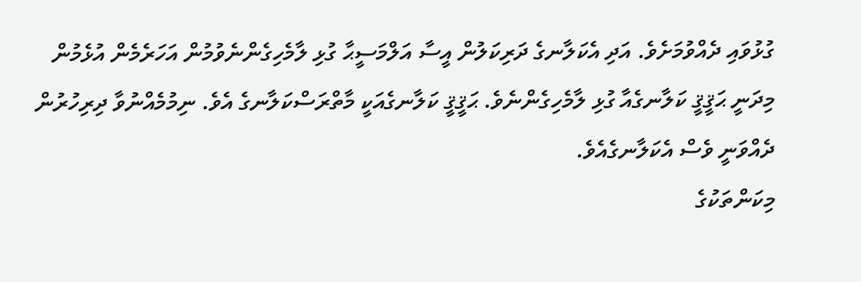ގުޅުވައި ދެއްވުމަށެވެ. އަދި އެކަލާނގެ ދަރިކަލުން އީސާ އަލްމަސީޙާ ގުޅި ލާމެހިގެންނެވުމުން އަހަރެމެން އުޅެމުން މިދަނީ ޙަޤީޤީ ކަލާނގެއާ ގުޅި ލާމެހިގެންނެވެ. ޙަޤީޤީ ކަލާނގެއަކީ މާތްރަސްކަލާނގެ އެވެ. ނިމުމެއްނުވާ ދިރިހުރުން ދެއްވަނީ ވެސް އެކަލާނގެއެވެ.
މިކަންތަކުގެ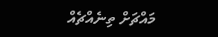މައްޗަށް ތިނެއްޗެއް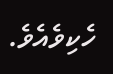ހެކިވެއެވެ.